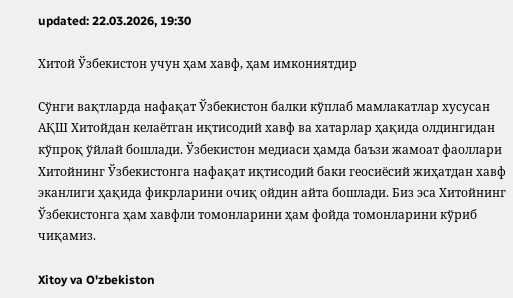updated: 22.03.2026, 19:30

Хитой Ўзбекистон учун ҳам хавф, ҳам имкониятдир

Сўнги вақтларда нафақат Ўзбекистон балки кўплаб мамлакатлар хусусан АҚШ Хитойдан келаётган иқтисодий хавф ва хатарлар ҳақида олдингидан кўпроқ ўйлай бошлади. Ўзбекистон медиаси ҳамда баъзи жамоат фаоллари Хитойнинг Ўзбекистонга нафақат иқтисодий баки геосиёсий жиҳатдан хавф эканлиги ҳақида фикрларини очиқ ойдин айта бошлади. Биз эса Хитойнинг Ўзбекистонга ҳам хавфли томонларини ҳам фойда томонларини кўриб чиқамиз.

Xitoy va O'zbekiston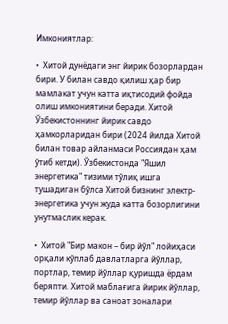Имкониятлар:

•  Хитой дунёдаги энг йирик бозорлардан бири. У билан савдо қилиш ҳар бир мамлакат учун катта иқтисодий фойда олиш имкониятини беради. Хитой Ўзбекистоннинг йирик савдо ҳамкорларидан бири (2024 йилда Хитой билан товар айланмаси Россиядан ҳам ўтиб кетди). Ўзбекистонда "Яшил энергетика" тизими тўлиқ ишга тушадиган бўлса Хитой бизнинг электр-энергетика учун жуда катта бозорлигини унутмаслик керак.

•  Хитой "Бир макон – бир йўл" лойиҳаси орқали кўплаб давлатларга йўллар, портлар, темир йўллар қуришда ёрдам беряпти. Хитой маблағига йирик йўллар, темир йўллар ва саноат зоналари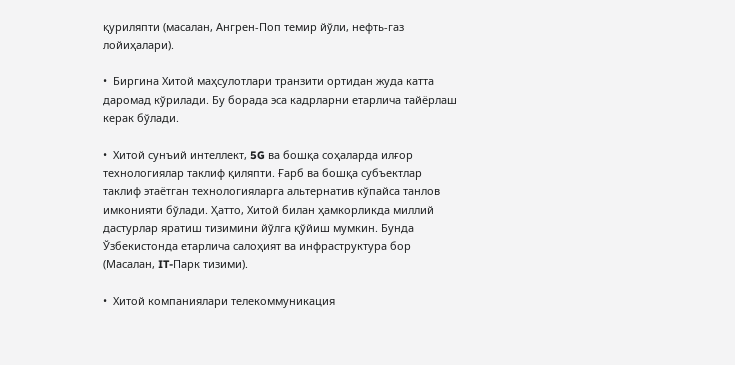қуриляпти (масалан, Ангрен-Поп темир йўли, нефть-газ лойиҳалари).

•  Биргина Хитой маҳсулотлари транзити ортидан жуда катта даромад кўрилади. Бу борада эса кадрларни етарлича тайёрлаш керак бўлади.

•  Хитой сунъий интеллект, 5G ва бошқа соҳаларда илғор технологиялар таклиф қиляпти. Ғарб ва бошқа субъектлар таклиф этаётган технологияларга альтернатив кўпайса танлов имконияти бўлади. Ҳатто, Хитой билан ҳамкорликда миллий дастурлар яратиш тизимини йўлга қўйиш мумкин. Бунда Ўзбекистонда етарлича салоҳият ва инфраструктура бор (Масалан, IT-Парк тизими).

•  Хитой компаниялари телекоммуникация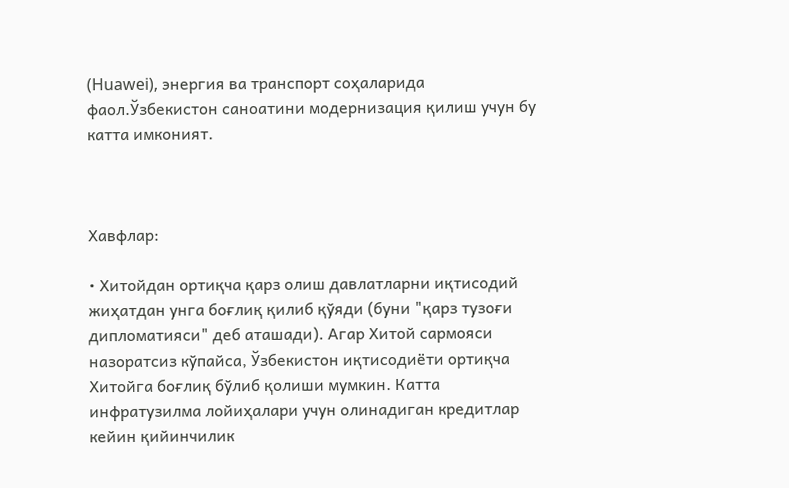(Huawei), энергия ва транспорт соҳаларида фаол.Ўзбекистон саноатини модернизация қилиш учун бу катта имконият.



Хавфлар:

• Хитойдан ортиқча қарз олиш давлатларни иқтисодий жиҳатдан унга боғлиқ қилиб қўяди (буни "қарз тузоғи дипломатияси" деб аташади). Агар Хитой сармояси назоратсиз кўпайса, Ўзбекистон иқтисодиёти ортиқча Хитойга боғлиқ бўлиб қолиши мумкин. Катта инфратузилма лойиҳалари учун олинадиган кредитлар кейин қийинчилик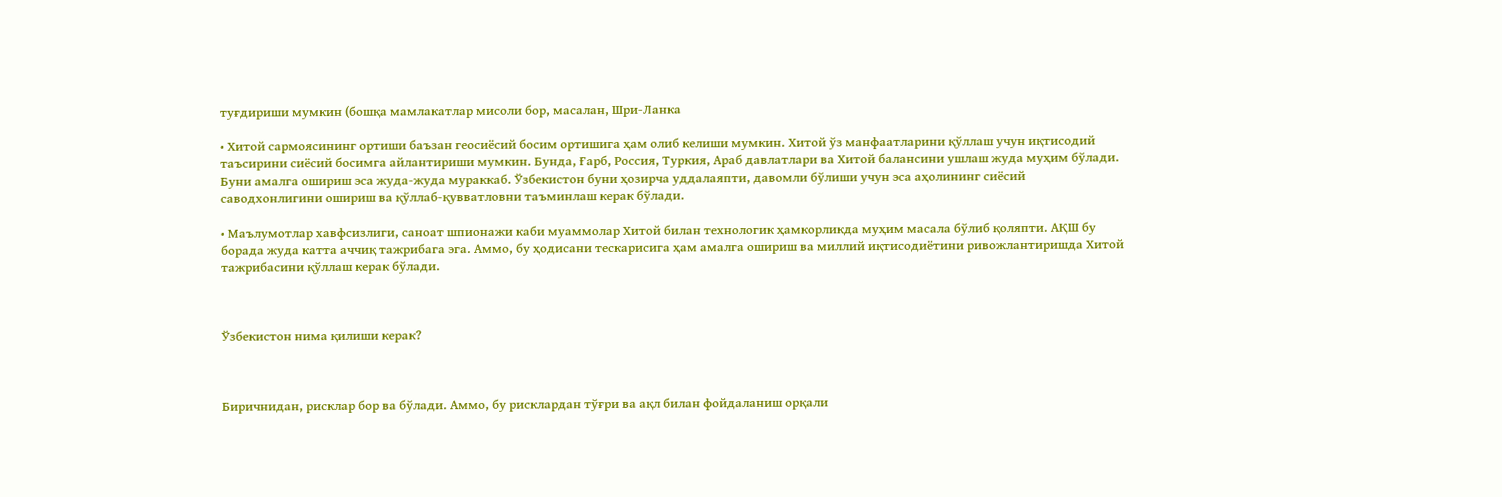туғдириши мумкин (бошқа мамлакатлар мисоли бор, масалан, Шри-Ланка

• Хитой сармоясининг ортиши баъзан геосиёсий босим ортишига ҳам олиб келиши мумкин. Хитой ўз манфаатларини қўллаш учун иқтисодий таъсирини сиёсий босимга айлантириши мумкин. Бунда, Ғарб, Россия, Туркия, Араб давлатлари ва Хитой балансини ушлаш жуда муҳим бўлади. Буни амалга ошириш эса жуда-жуда мураккаб. Ўзбекистон буни ҳозирча уддалаяпти, давомли бўлиши учун эса аҳолининг сиёсий саводхонлигини ошириш ва қўллаб-қувватловни таъминлаш керак бўлади.

• Маълумотлар хавфсизлиги, саноат шпионажи каби муаммолар Хитой билан технологик ҳамкорликда муҳим масала бўлиб қоляпти. АҚШ бу борада жуда катта аччиқ тажрибага эга. Аммо, бу ҳодисани тескарисига ҳам амалга ошириш ва миллий иқтисодиётини ривожлантиришда Хитой тажрибасини қўллаш керак бўлади.



Ўзбекистон нима қилиши керак?



Биричнидан, рисклар бор ва бўлади. Аммо, бу рисклардан тўғри ва ақл билан фойдаланиш орқали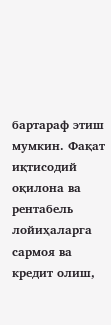бартараф этиш мумкин. Фақат иқтисодий оқилона ва рентабель лойиҳаларга сармоя ва кредит олиш,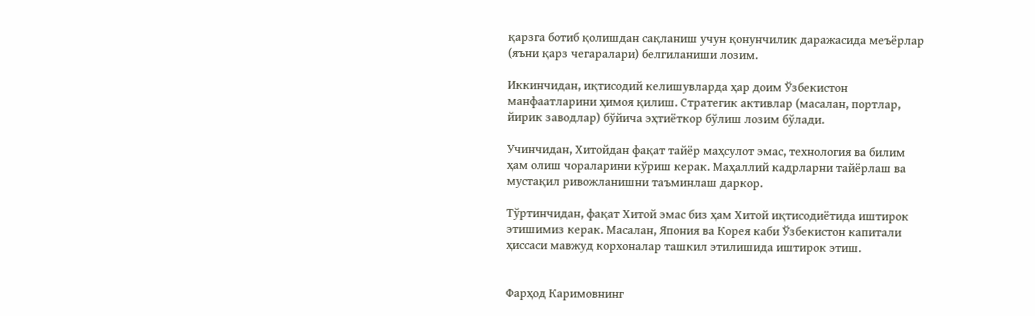қарзга ботиб қолишдан сақланиш учун қонунчилик даражасида меъёрлар (яъни қарз чегаралари) белгиланиши лозим.

Иккинчидан, иқтисодий келишувларда ҳар доим Ўзбекистон манфаатларини ҳимоя қилиш. Стратегик активлар (масалан, портлар, йирик заводлар) бўйича эҳтиёткор бўлиш лозим бўлади.

Учинчидан, Хитойдан фақат тайёр маҳсулот эмас, технология ва билим ҳам олиш чораларини кўриш керак. Маҳаллий кадрларни тайёрлаш ва мустақил ривожланишни таъминлаш даркор.

Тўртинчидан, фақат Хитой эмас биз ҳам Хитой иқтисодиётида иштирок этишимиз керак. Масалан, Япония ва Корея каби Ўзбекистон капитали ҳиссаси мавжуд корхоналар ташкил этилишида иштирок этиш.


Фарҳод Каримовнинг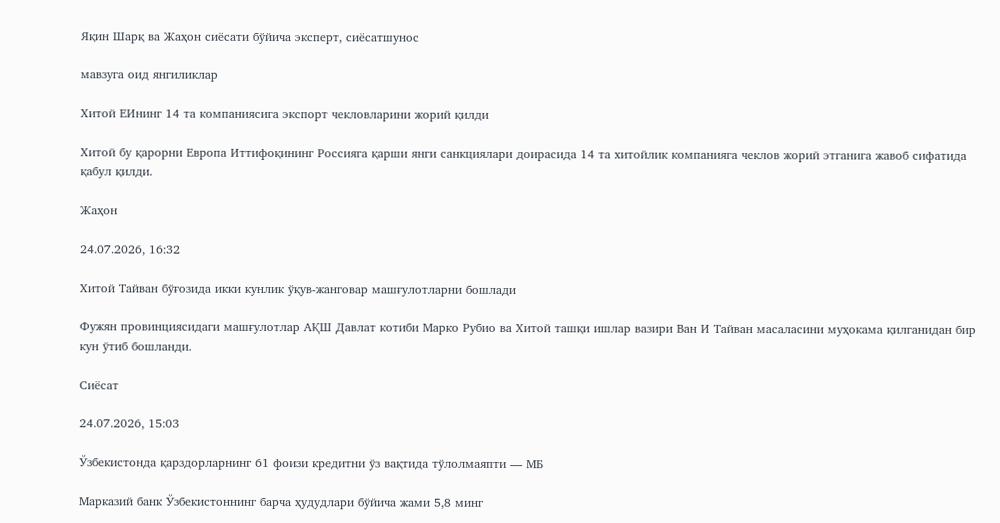Яқин Шарқ ва Жаҳон сиёсати бўйича эксперт, сиёсатшунос

мавзуга оид янгиликлар

Хитой ЕИнинг 14 та компаниясига экспорт чекловларини жорий қилди

Хитой бу қарорни Европа Иттифоқининг Россияга қарши янги санкциялари доирасида 14 та хитойлик компанияга чеклов жорий этганига жавоб сифатида қабул қилди.

Жаҳон

24.07.2026, 16:32

Хитой Тайван бўғозида икки кунлик ўқув-жанговар машғулотларни бошлади

Фужян провинциясидаги машғулотлар АҚШ Давлат котиби Марко Рубио ва Хитой ташқи ишлар вазири Ван И Тайван масаласини муҳокама қилганидан бир кун ўтиб бошланди.

Сиёсат

24.07.2026, 15:03

Ўзбекистонда қарздорларнинг 61 фоизи кредитни ўз вақтида тўлолмаяпти — МБ

Марказий банк Ўзбекистоннинг барча ҳудудлари бўйича жами 5,8 минг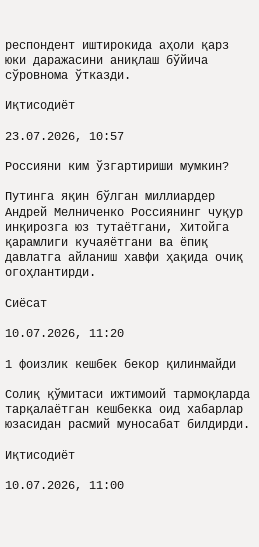респондент иштирокида аҳоли қарз юки даражасини аниқлаш бўйича сўровнома ўтказди.

Иқтисодиёт

23.07.2026, 10:57

Россияни ким ўзгартириши мумкин?

Путинга яқин бўлган миллиардер Андрей Мелниченко Россиянинг чуқур инқирозга юз тутаётгани, Хитойга қарамлиги кучаяётгани ва ёпиқ давлатга айланиш хавфи ҳақида очиқ огоҳлантирди.

Сиёсат

10.07.2026, 11:20

1 фоизлик кешбек бекор қилинмайди

Солиқ қўмитаси ижтимоий тармоқларда тарқалаётган кешбекка оид хабарлар юзасидан расмий муносабат билдирди.

Иқтисодиёт

10.07.2026, 11:00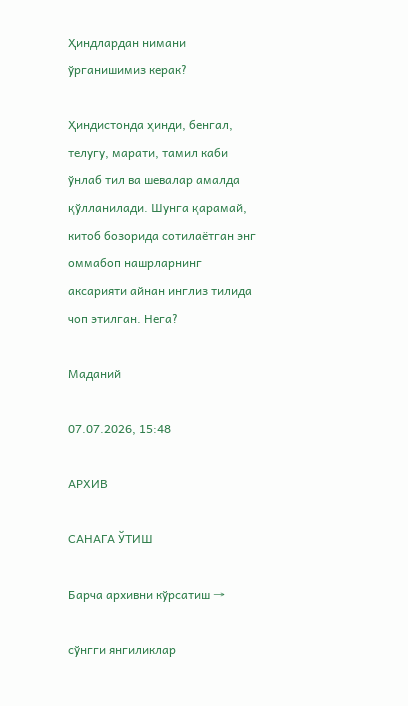Ҳиндлардан нимани ўрганишимиз керак?

Ҳиндистонда ҳинди, бенгал, телугу, марати, тамил каби ўнлаб тил ва шевалар амалда қўлланилади. Шунга қарамай, китоб бозорида сотилаётган энг оммабоп нашрларнинг аксарияти айнан инглиз тилида чоп этилган. Нега?

Маданий

07.07.2026, 15:48

АРХИВ

САНАГА ЎТИШ

Барча архивни кўрсатиш →

сўнгги янгиликлар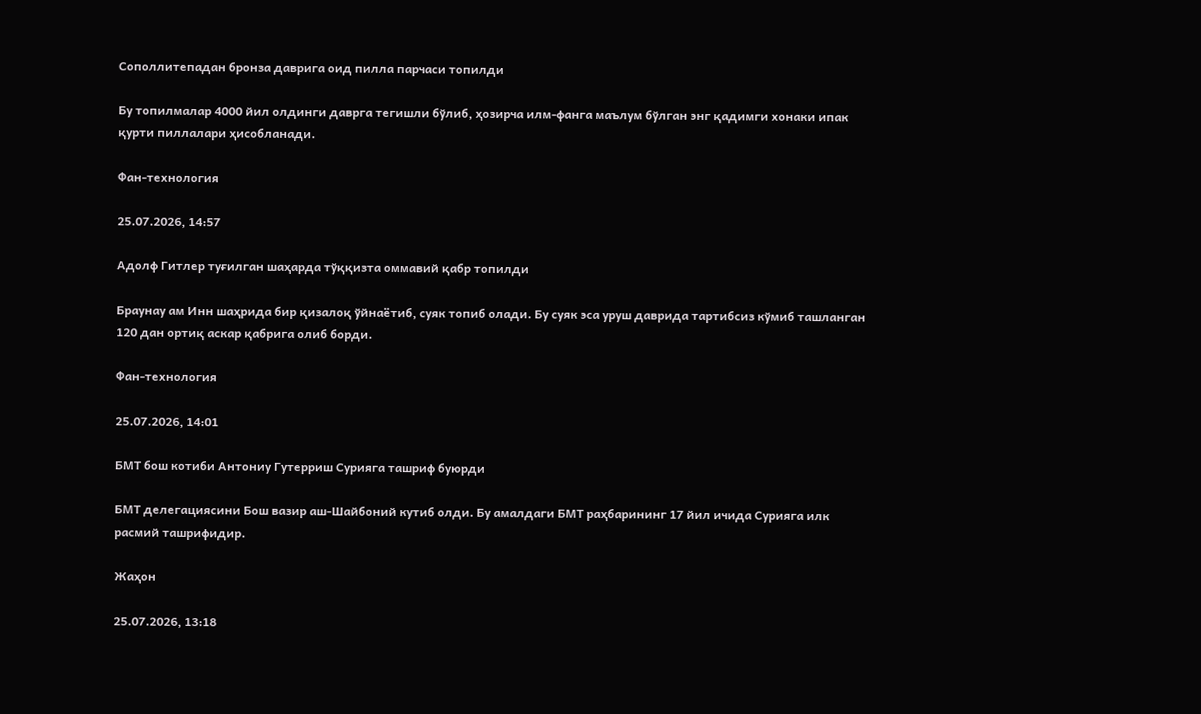Сополлитепадан бронза даврига оид пилла парчаси топилди

Бу топилмалар 4000 йил олдинги даврга тегишли бўлиб, ҳозирча илм-фанга маълум бўлган энг қадимги хонаки ипак қурти пиллалари ҳисобланади.

Фан-технология

25.07.2026, 14:57

Адолф Гитлер туғилган шаҳарда тўққизта оммавий қабр топилди

Браунау ам Инн шаҳрида бир қизалоқ ўйнаётиб, суяк топиб олади. Бу суяк эса уруш даврида тартибсиз кўмиб ташланган 120 дан ортиқ аскар қабрига олиб борди.

Фан-технология

25.07.2026, 14:01

БМТ бош котиби Антониу Гутерриш Сурияга ташриф буюрди

БМТ делегациясини Бош вазир аш-Шайбоний кутиб олди. Бу амалдаги БМТ раҳбарининг 17 йил ичида Сурияга илк расмий ташрифидир.

Жаҳон

25.07.2026, 13:18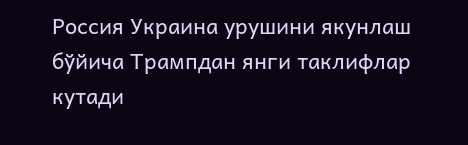Россия Украина урушини якунлаш бўйича Трампдан янги таклифлар кутади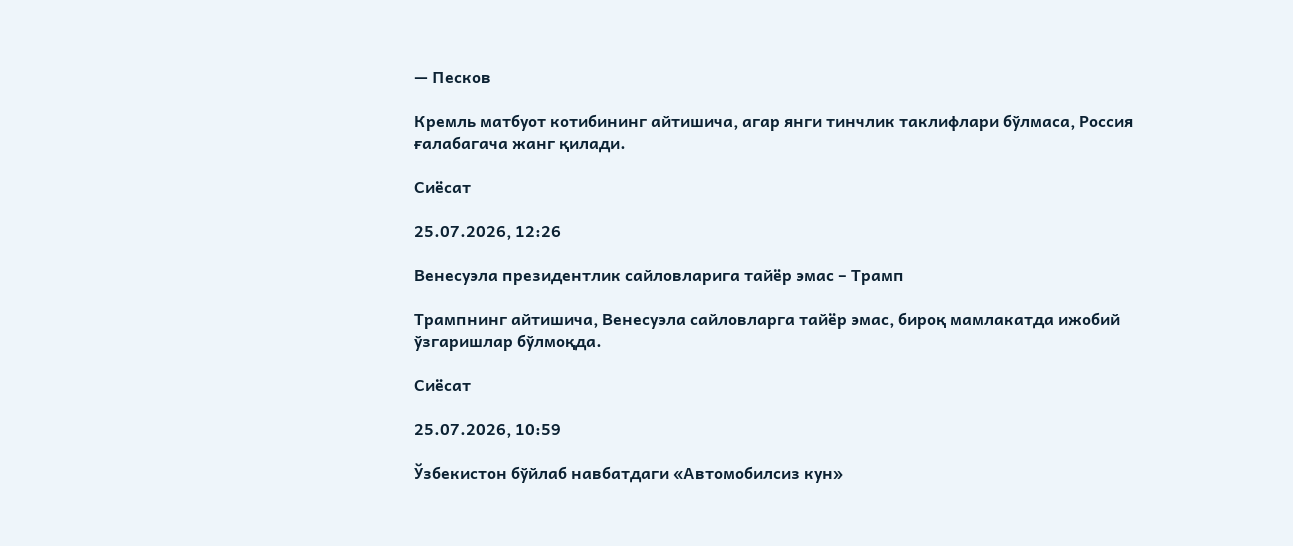— Песков

Кремль матбуот котибининг айтишича, агар янги тинчлик таклифлари бўлмаса, Россия ғалабагача жанг қилади.

Сиёсат

25.07.2026, 12:26

Венесуэла президентлик сайловларига тайёр эмас – Трамп

Трампнинг айтишича, Венесуэла сайловларга тайёр эмас, бироқ мамлакатда ижобий ўзгаришлар бўлмоқда.

Сиёсат

25.07.2026, 10:59

Ўзбекистон бўйлаб навбатдаги «Автомобилсиз кун»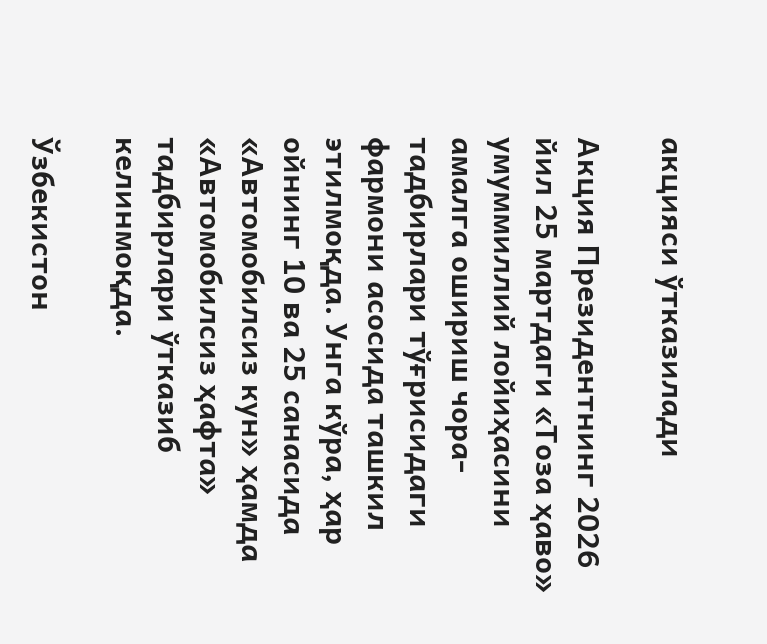акцияси ўтказилади

Акция Президентнинг 2026 йил 25 мартдаги «Тоза ҳаво» умуммиллий лойиҳасини амалга ошириш чора-тадбирлари тўғрисидаги фармони асосида ташкил этилмоқда. Унга кўра, ҳар ойнинг 10 ва 25 санасида «Автомобилсиз кун» ҳамда «Автомобилсиз ҳафта» тадбирлари ўтказиб келинмоқда.

Ўзбекистон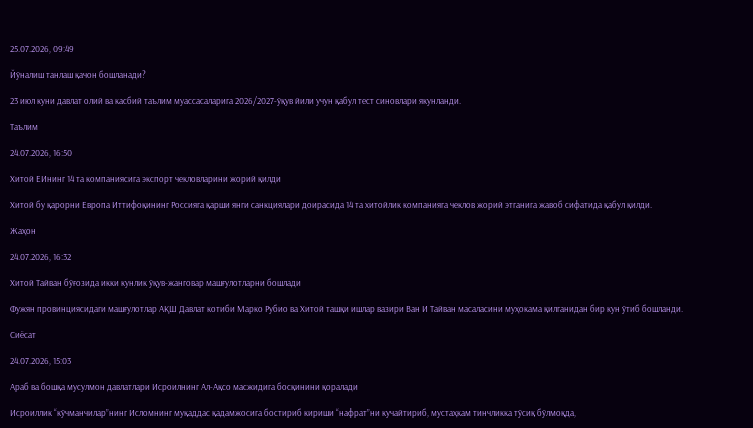25.07.2026, 09:49

Йўналиш танлаш қачон бошланади?

23 июл куни давлат олий ва касбий таълим муассасаларига 2026/2027-ўқув йили учун қабул тест синовлари якунланди.

Таълим

24.07.2026, 16:50

Хитой ЕИнинг 14 та компаниясига экспорт чекловларини жорий қилди

Хитой бу қарорни Европа Иттифоқининг Россияга қарши янги санкциялари доирасида 14 та хитойлик компанияга чеклов жорий этганига жавоб сифатида қабул қилди.

Жаҳон

24.07.2026, 16:32

Хитой Тайван бўғозида икки кунлик ўқув-жанговар машғулотларни бошлади

Фужян провинциясидаги машғулотлар АҚШ Давлат котиби Марко Рубио ва Хитой ташқи ишлар вазири Ван И Тайван масаласини муҳокама қилганидан бир кун ўтиб бошланди.

Сиёсат

24.07.2026, 15:03

Араб ва бошқа мусулмон давлатлари Исроилнинг Ал-Ақсо масжидига босқинини қоралади

Исроиллик “кўчманчилар”нинг Исломнинг муқаддас қадамжосига бостириб кириши “нафрат”ни кучайтириб, мустаҳкам тинчликка тўсиқ бўлмоқда,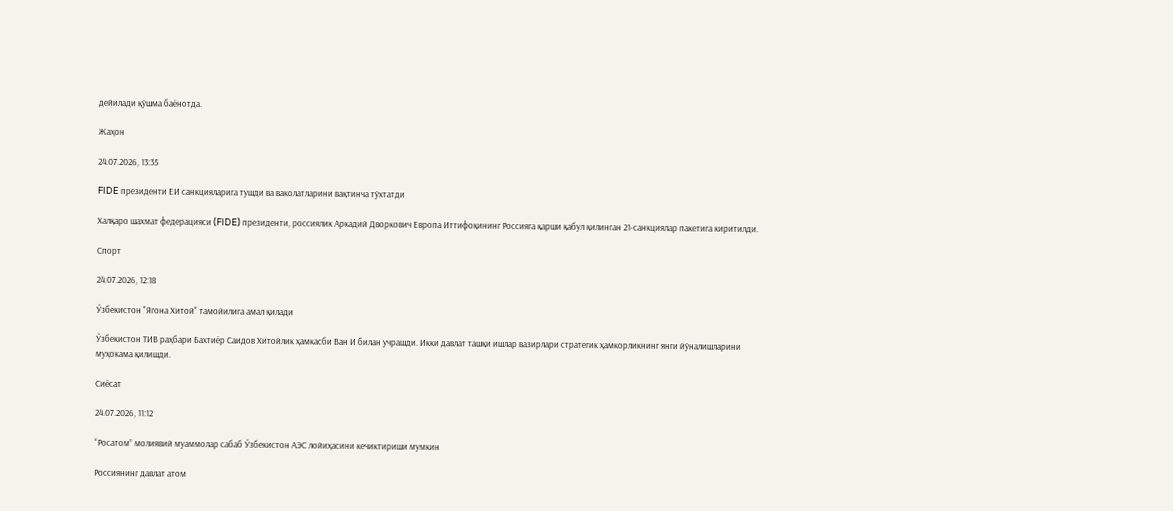дейилади қўшма баёнотда.

Жаҳон

24.07.2026, 13:35

FIDE президенти ЕИ санкцияларига тушди ва ваколатларини вақтинча тўхтатди

Халқаро шахмат федерацияси (FIDE) президенти, россиялик Аркадий Дворкович Европа Иттифоқининг Россияга қарши қабул қилинган 21-санкциялар пакетига киритилди.

Спорт

24.07.2026, 12:18

Ўзбекистон "Ягона Хитой" тамойилига амал қилади

Ўзбекистон ТИВ раҳбари Бахтиёр Саидов Хитойлик ҳамкасби Ван И билан учрашди. Икки давлат ташқи ишлар вазирлари стратегик ҳамкорликнинг янги йўналишларини муҳокама қилишди.

Сиёсат

24.07.2026, 11:12

“Росатом” молиявий муаммолар сабаб Ўзбекистон АЭС лойиҳасини кечиктириши мумкин

Россиянинг давлат атом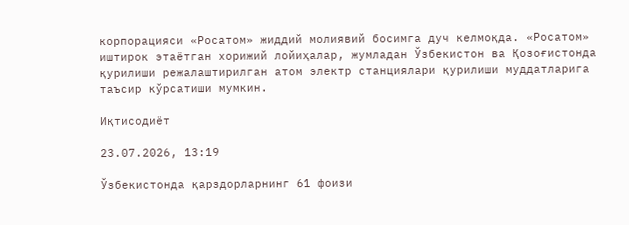корпорацияси «Росатом» жиддий молиявий босимга дуч келмоқда. «Росатом» иштирок этаётган хорижий лойиҳалар, жумладан Ўзбекистон ва Қозоғистонда қурилиши режалаштирилган атом электр станциялари қурилиши муддатларига таъсир кўрсатиши мумкин.

Иқтисодиёт

23.07.2026, 13:19

Ўзбекистонда қарздорларнинг 61 фоизи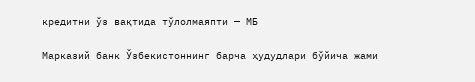кредитни ўз вақтида тўлолмаяпти — МБ

Марказий банк Ўзбекистоннинг барча ҳудудлари бўйича жами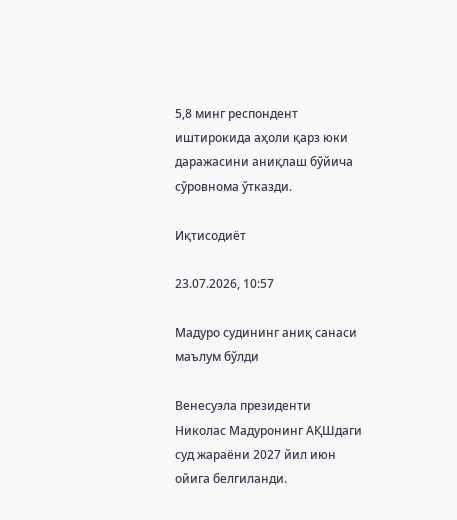5,8 минг респондент иштирокида аҳоли қарз юки даражасини аниқлаш бўйича сўровнома ўтказди.

Иқтисодиёт

23.07.2026, 10:57

Мадуро судининг аниқ санаси маълум бўлди

Венесуэла президенти Николас Мадуронинг АҚШдаги суд жараёни 2027 йил июн ойига белгиланди.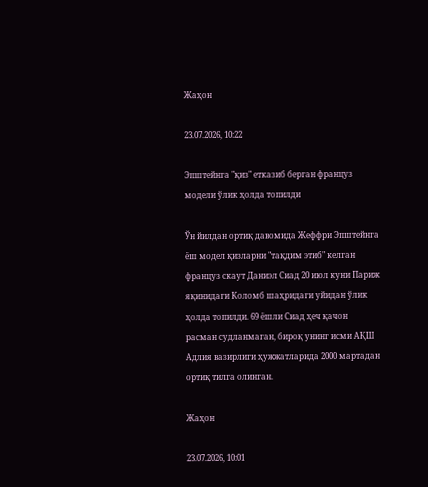Жаҳон

23.07.2026, 10:22

Эпштейнга "қиз" етказиб берган француз модели ўлик ҳолда топилди

Ўн йилдан ортиқ давомида Жеффри Эпштейнга ёш модел қизларни "тақдим этиб" келган француз скаут Даниэл Сиад 20 июл куни Париж яқинидаги Коломб шаҳридаги уйидан ўлик ҳолда топилди. 69 ёшли Сиад ҳеч қачон расман судланмаган, бироқ унинг исми АҚШ Адлия вазирлиги ҳужжатларида 2000 мартадан ортиқ тилга олинган.

Жаҳон

23.07.2026, 10:01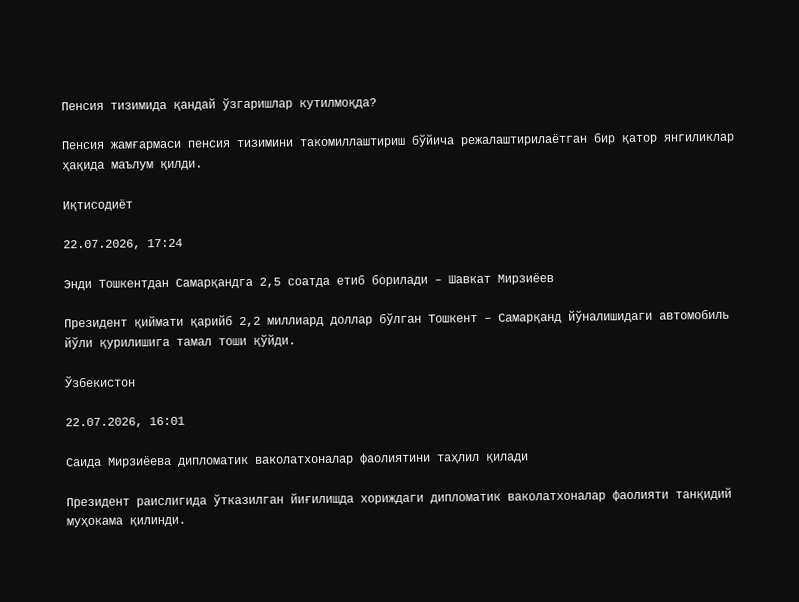Пенсия тизимида қандай ўзгаришлар кутилмоқда?

Пенсия жамғармаси пенсия тизимини такомиллаштириш бўйича режалаштирилаётган бир қатор янгиликлар ҳақида маълум қилди.

Иқтисодиёт

22.07.2026, 17:24

Энди Тошкентдан Самарқандга 2,5 соатда етиб борилади – Шавкат Мирзиёев

Президент қиймати қарийб 2,2 миллиард доллар бўлган Тошкент – Самарқанд йўналишидаги автомобиль йўли қурилишига тамал тоши қўйди.

Ўзбекистон

22.07.2026, 16:01

Саида Мирзиёева дипломатик ваколатхоналар фаолиятини таҳлил қилади

Президент раислигида ўтказилган йиғилишда хориждаги дипломатик ваколатхоналар фаолияти танқидий муҳокама қилинди.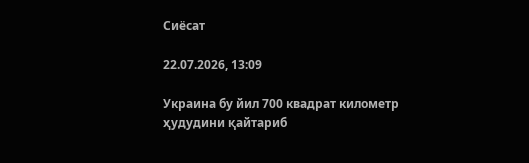Сиёсат

22.07.2026, 13:09

Украина бу йил 700 квадрат километр ҳудудини қайтариб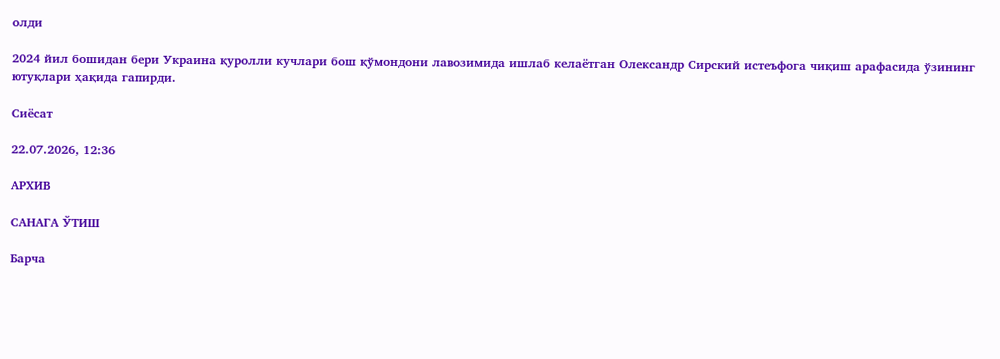олди

2024 йил бошидан бери Украина қуролли кучлари бош қўмондони лавозимида ишлаб келаётган Олександр Сирский истеъфога чиқиш арафасида ўзининг ютуқлари ҳақида гапирди.

Сиёсат

22.07.2026, 12:36

АРХИВ

САНАГА ЎТИШ

Барча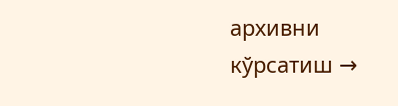архивни кўрсатиш →